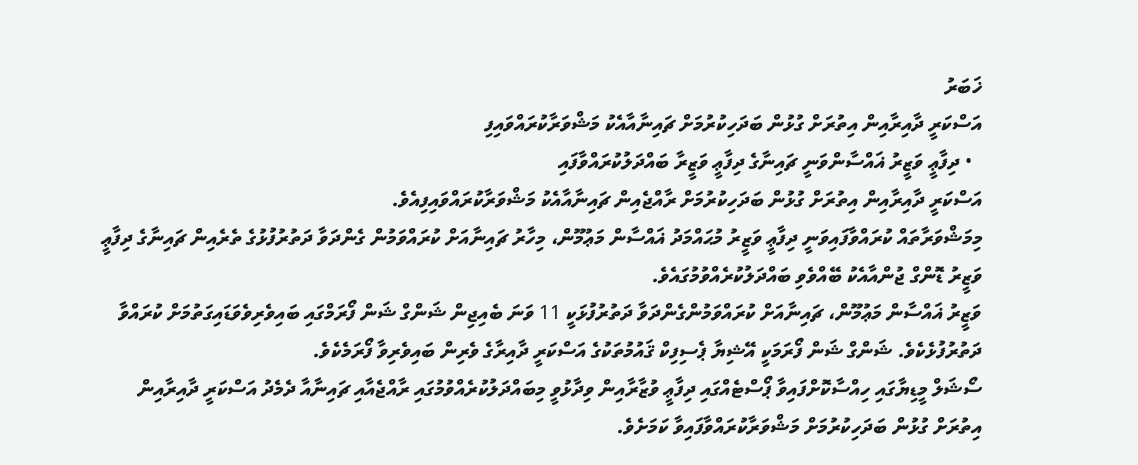ޚަބަރު
އަސްކަރީ ދާއިރާއިން އިތުރަށް ގުޅުން ބަދަހިކުރުމަށް ޗައިނާއާއެކު މަޝްވަރާކުރައްވައިފި
  • ދިފާޢީ ވަޒީރު ޣައްސާންވަނީ ޗައިނާގެ ދިފާޢީ ވަޒީރާ ބައްދަލުކުރައްވާފައި
އަސްކަރީ ދާއިރާއިން އިތުރަށް ގުޅުން ބަދަހިކުރުމަށް ރާއްޖެއިން ޗައިނާއާއެކު މަޝްވަރާކުރައްވައިފިއެވެ.
މިމަޝްވަރާތައް ކުރައްވާފައިވަނީ ދިފާޢީ ވަޒީރު މުޙައްމަދު ޣައްސާން މަޢުމޫން، މިހާރު ޗައިނާއަށް ކުރައްވަމުން ގެންދަވާ ދަތުރުފުޅުގެ ތެރެއިން ޗައިނާގެ ދިފާޢީ ވަޒީރު ޑޮންގް ޖުންއާއެކު ބޭއްވެވި ބައްދަލުކުރެއްވުމުގައެވެ.
ވަޒީރު ޣައްސާން މަޢުމޫން، ޗައިނާއަށް ކުރައްވަމުންގެންދަވާ ދަތުރުފުޅަކީ 11 ވަނަ ބެއިޖިން ޝަންގް ޝަން ފޯރަމްގައި ބައިވެރިވެވަޑައިގަތުމަށް ކުރައްވާ ދަތުރުފުޅެކެވެ. ޝަންގް ޝަން ފޯރަމަކީ އޭޝިޔާ ޕެސިފިކް ޤައުމުތަކުގެ އަސްކަރީ ދާއިރާގެ ވެރިން ބައިވެރިވާ ފޯރަމެކެވެ.
ސޯޝަލް މީޑިޔާގައި ހިއްސާކޮށްފައިވާ ޕޯސްޓެއްގައި ދިފާޢީ ވުޒާރާއިން ވިދާޅުވީ މިބައްދަލުކުރެއްވުމުގައި ރާއްޖެއާއި ޗައިނާއާ ދެމެދު އަސްކަރީ ދާއިރާއިން އިތުރަށް ގުޅުން ބަދަހިކުރުމަށް މަޝްވަރާކުރައްވާފައިވާ ކަމަށެވެ.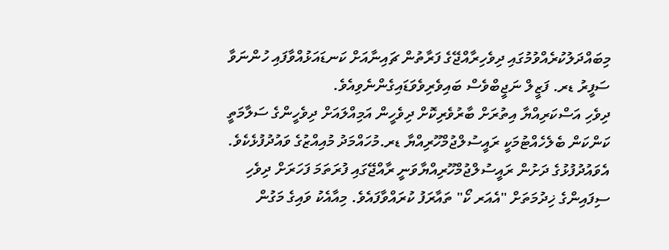މިބައްދަލުކުރެއްވުމުގައި ދިވެހިރާއްޖޭގެ ފަރާތުން ޗައިނާއަށް ކަނޑައަޅުއްވާފައި ހުންނަވާ ސަފީރު ޑރ. ފަޒީލް ނަޖީބްވެސް ބައިވެރިވެވަޑައިގެންނެވިއެވެ.
ދިވެހި އަސްކަރިއްޔާ އިތުރަށް ބާރުވެރިކޮށް ދިވެހީން އަމިއްލައަށް ދިވެހީންގެ ސަލާމަތީ ކަންކަން ބެލެހެއްޓުމަކީ ރައީސުލްޖުމްހޫރިއްޔާ ޑރ.މުހައްމަދު މުއިއްޒުގެ ވައުދުފުޅެކެވެ. އެވައުދުފުޅުގެ ދަށުން ރައީސުލްޖުމްހޫރިއްޔާވަނީ ރާއްޖޭގައި ފުރަތަމަ ފަހަރަށް ދިވެހި ސިފައިންގެ ޚިދުމަތަށް "އެއަރ ކޯ" ތައާރަފު ކުރައްވާފައެވެ. މިއާއެކު ވައިގެ މަގުން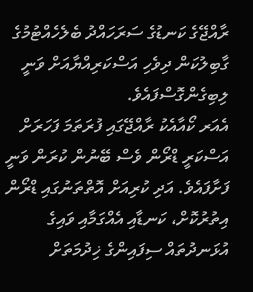ރާއްޖޭގެ ކަނޑުގެ ސަރަހައްދު ބެލެހެއްޓުމުގެ ގާބިލުކަން ދިވެހި އަސްކަރިއްޔާއަށް ވަނީ ލިބިގެންގޮސްފައެވެ.
އެއަރ ކޯއާއެކު ރާއްޖޭގައި ފުރަތަމަ ފަހަރަށް އަސްކަރީ ޑްރޯން ވެސް ބޭނުން ކުރަން ވަނީ ފަށާފައެވެ. އަދި ކުރިއަށް އޮތްތަނުގައި ޑްރޯން އިތުރުކޮށް، ކަނޑާއި އެއްގަމާއި ވައިގެ އުޅަނދުތައް ސިފައިންގެ ޚިދުމަތަށް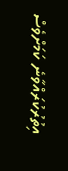އިތުރުކުރައްވާނެ ކަމަށްވެސް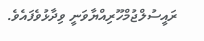ރައީސުލްޖުމްހޫރިއްޔާވަނީ ވިދާޅުވެފައެވެ.